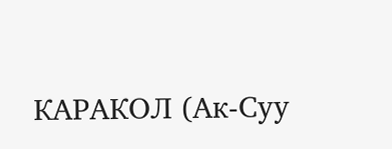КАРАКОЛ (Ак-Суу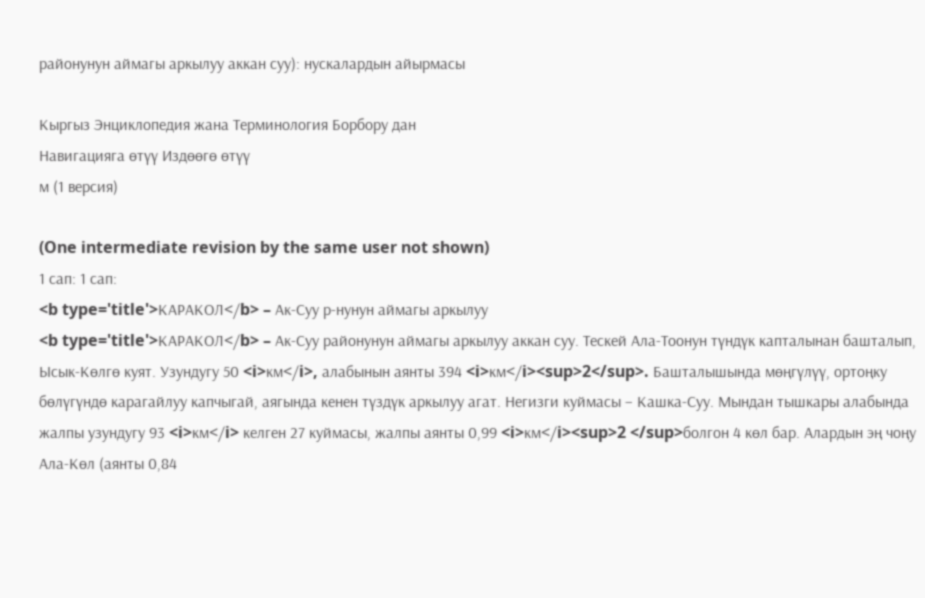районунун аймагы аркылуу аккан суу): нускалардын айырмасы

Кыргыз Энциклопедия жана Терминология Борбору дан
Навигацияга өтүү Издөөгө өтүү
м (1 версия)

(One intermediate revision by the same user not shown)
1 сап: 1 сап:
<b type='title'>КАРАКОЛ</b> – Ак-Суу р-нунун аймагы аркылуу
<b type='title'>КАРАКОЛ</b> – Ак-Суу районунун аймагы аркылуу аккан суу. Тескей Ала-Тоонун түндүк капталынан башталып, Ысык-Көлгө куят. Узундугу 50 <i>км</i>, алабынын аянты 394 <i>км</i><sup>2</sup>. Башталышында мөңгүлүү, ортоңку бөлүгүндө карагайлуу капчыгай, аягында кенен түздүк аркылуу агат. Негизги куймасы – Кашка-Суу. Мындан тышкары алабында жалпы узундугу 93 <i>км</i> келген 27 куймасы, жалпы аянты 0,99 <i>км</i><sup>2 </sup>болгон 4 көл бар. Алардын эң чоңу Ала-Көл (аянты 0,84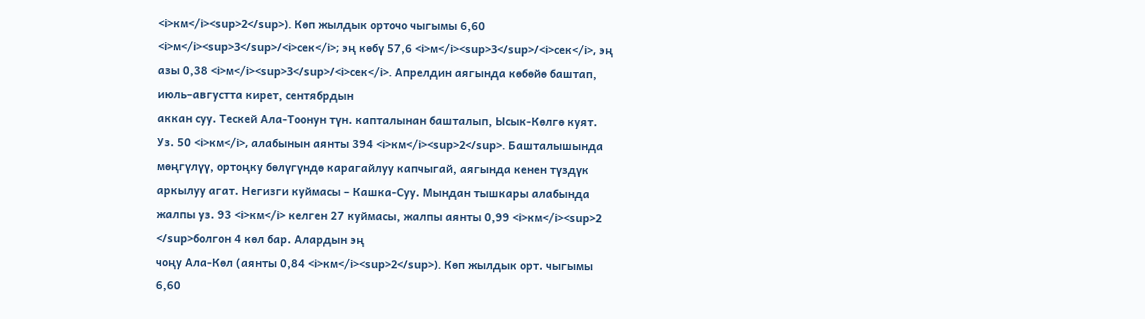<i>км</i><sup>2</sup>). Көп жылдык орточо чыгымы 6,60 <i>м</i><sup>3</sup>/<i>сек</i>; эң көбү 57,6 <i>м</i><sup>3</sup>/<i>сек</i>, эң азы 0,38 <i>м</i><sup>3</sup>/<i>сек</i>. Апрелдин аягында көбөйө баштап, июль–августта кирет, сентябрдын
аккан суу. Тескей Ала-Тоонун түн. капталынан башталып, Ысык-Көлгө куят. Уз. 50 <i>км</i>, алабынын аянты 394 <i>км</i><sup>2</sup>. Башталышында мөңгүлүү, ортоңку бөлүгүндө карагайлуу капчыгай, аягында кенен түздүк аркылуу агат. Негизги куймасы – Кашка-Суу. Мындан тышкары алабында
жалпы уз. 93 <i>км</i> келген 27 куймасы, жалпы аянты 0,99 <i>км</i><sup>2 </sup>болгон 4 көл бар. Алардын эң
чоңу Ала-Көл (аянты 0,84 <i>км</i><sup>2</sup>). Көп жылдык орт. чыгымы 6,60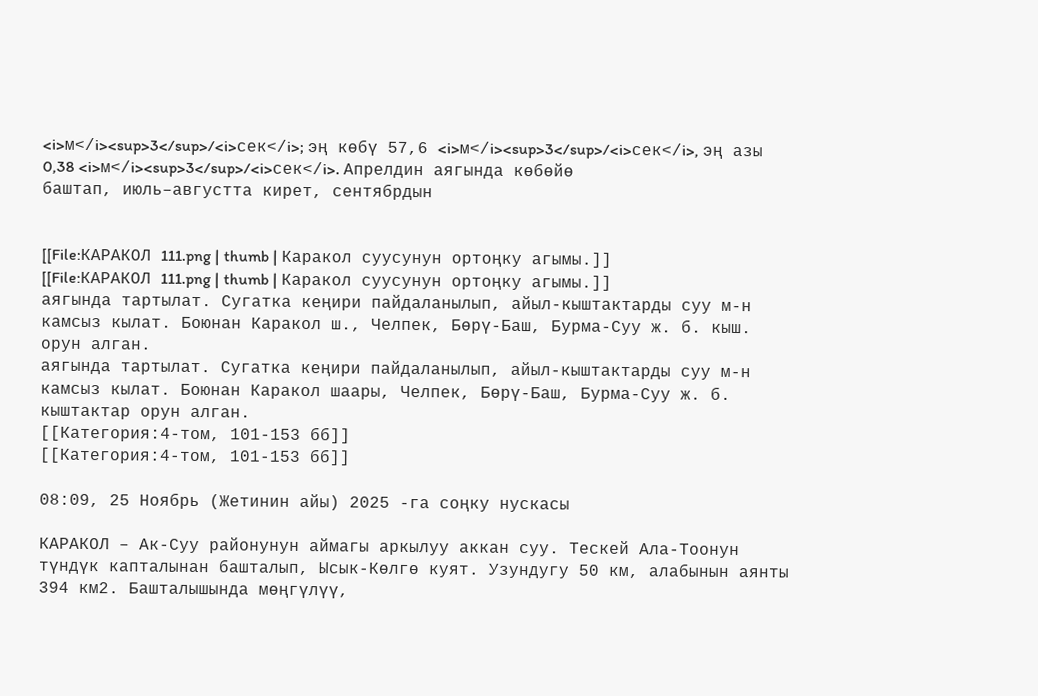<i>м</i><sup>3</sup>/<i>сек</i>; эң көбү 57,6 <i>м</i><sup>3</sup>/<i>сек</i>, эң азы 0,38 <i>м</i><sup>3</sup>/<i>сек</i>. Апрелдин аягында көбөйө
баштап, июль–августта кирет, сентябрдын


[[File:КАРАКОЛ 111.png | thumb | Каракол суусунун ортоңку агымы.]]
[[File:КАРАКОЛ 111.png | thumb | Каракол суусунун ортоңку агымы.]]
аягында тартылат. Сугатка кеңири пайдаланылып, айыл-кыштактарды суу м-н камсыз кылат. Боюнан Каракол ш., Челпек, Бөрү-Баш, Бурма-Суу ж. б. кыш. орун алган.
аягында тартылат. Сугатка кеңири пайдаланылып, айыл-кыштактарды суу м-н камсыз кылат. Боюнан Каракол шаары, Челпек, Бөрү-Баш, Бурма-Суу ж. б. кыштактар орун алган.
[[Категория:4-том, 101-153 бб]]
[[Категория:4-том, 101-153 бб]]

08:09, 25 Ноябрь (Жетинин айы) 2025 -га соңку нускасы

КАРАКОЛ – Ак-Суу районунун аймагы аркылуу аккан суу. Тескей Ала-Тоонун түндүк капталынан башталып, Ысык-Көлгө куят. Узундугу 50 км, алабынын аянты 394 км2. Башталышында мөңгүлүү,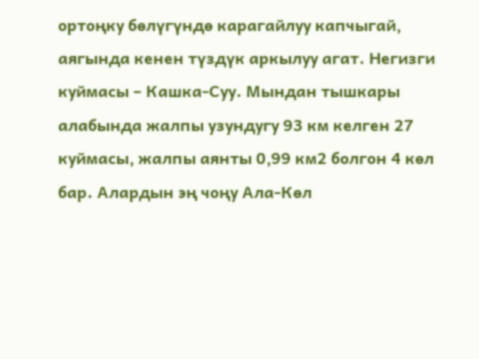ортоңку бөлүгүндө карагайлуу капчыгай, аягында кенен түздүк аркылуу агат. Негизги куймасы – Кашка-Суу. Мындан тышкары алабында жалпы узундугу 93 км келген 27 куймасы, жалпы аянты 0,99 км2 болгон 4 көл бар. Алардын эң чоңу Ала-Көл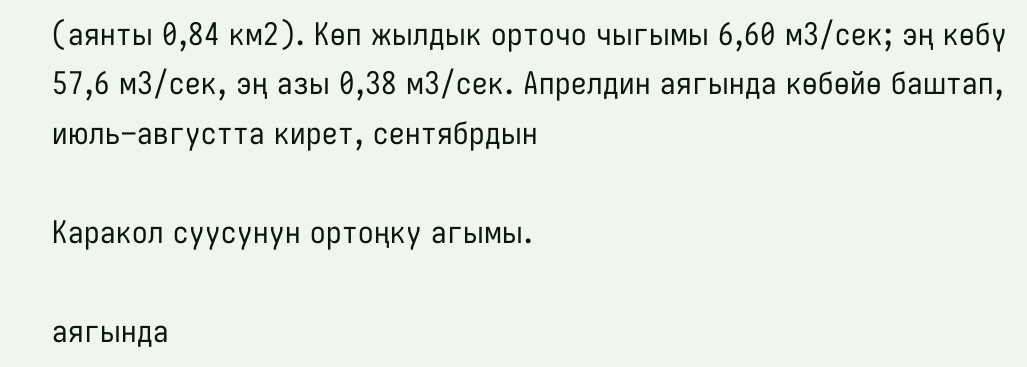(аянты 0,84 км2). Көп жылдык орточо чыгымы 6,60 м3/сек; эң көбү 57,6 м3/сек, эң азы 0,38 м3/сек. Апрелдин аягында көбөйө баштап, июль–августта кирет, сентябрдын

Каракол суусунун ортоңку агымы.

аягында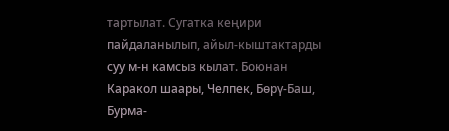тартылат. Сугатка кеңири пайдаланылып, айыл-кыштактарды суу м-н камсыз кылат. Боюнан Каракол шаары, Челпек, Бөрү-Баш, Бурма-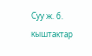Суу ж. б. кыштактар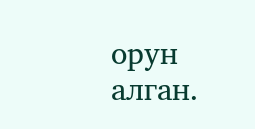орун алган.